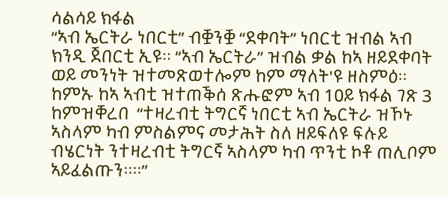ሳልሳይ ክፋል
“ኣብ ኤርትራ ነበርቲ” ብቛንቛ “ደቀባት” ነበርቲ ዝብል ኣብ ክንዲ ጀበርቲ ኢዩ። “ኣብ ኤርትራ” ዝብል ቃል ከኣ ዘይደቀባት ወይ መንነት ዝተመጽወተሎም ከም ማለት'ዩ ዘስምዕ። ከምኡ ከኣ ኣብቲ ዝተጠቕሰ ጽሑፎም ኣብ 10ይ ክፋል ገጽ 3 ከምዝቐረበ  “ተዛረብቲ ትግርኛ ነበርቲ ኣብ ኤርትራ ዝኾኑ ኣስላም ካብ ምስልምና መታሕት ስለ ዘይፍለዩ ፍሉይ ብሄርነት ንተዛረብቲ ትግርኛ ኣስላም ካብ ጥንቲ ኮቶ ጠሊቦም ኣይፈልጡን።።”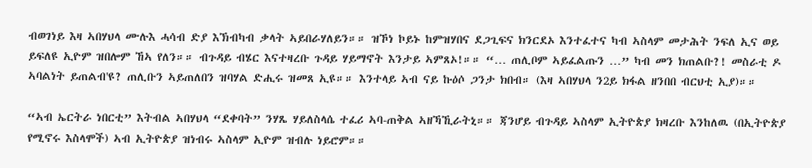ብወገነይ እዛ ኣበሃህላ ሙሉእ ሓሳብ ድያ እኽብካብ ቃላት ኣይበራሃለይን።። ዝኾነ ኮይኑ ከምዝሃበና ደጋጊፍና ክንርደኦ እንተፈተና ካብ ኣስላም መታሕት ንፍለ ኢና ወይ ይፍለዩ ኢዮም ዝበሎም ኸኣ የለን።። ብጉዳይ ብሄር እናተዛረቡ ጉዳይ ሃይማኖት እንታይ ኣምጸኦ!።። “… ጠሊቦም ኣይፈልጡን …” ካብ መን ክጠልቡ?! መስራቲ ዶ ኣባልነት ይጠልብ'ዩ? ጠሊቡን ኣይጠለበን ዝባሃል ድሒሩ ዝመጸ ኢዩ።። እንተላይ ኣብ ናይ ኩዕሶ ጋንታ ክበብ። (እዛ ኣበሃህላ ን2ይ ክፋል ዘንበበ ብርህቲ ኢያ)።።

“ኣብ ኤርትራ ነበርቲ” እትብል ኣበሃህላ “ደቀባት” ንሃጼ ሃይለስላሴ ተፈሪ ኣባ-ጠቅል ኣዘኻኺራትኒ።። ጃንሆይ ብጉዳይ ኣስላም ኢትዮጵያ ክዛረቡ እንከለዉ (በኢትዮጵያ የሚኖሩ እስላሞች) ኣብ ኢትዮጵያ ዝነብሩ ኣስላም ኢዮም ዝብሉ ነይሮም።።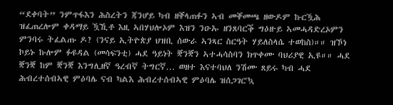“ደቀባት” ንምጥፋእን ሕስረትን ጃንሆይ ካብ ዘቐላጠፉን ኣብ መቐመጫ ዘውዶም ኩርዃሕ ዝፈጠረሎም ቀዳማይ ዃኺቶ እዚ ኣበሃህሎኦም እዝን ንዑኡ ዘንጸባርቕ ግዕዙይ ኣመሓዳድረኦምን ምንባሩ ትፈልጡ ዶ? (ንናይ ኢትዮጵያ ህዝቢ ሰውራ ኣንጻር ስርዓት ሃይለስላሴ ተወከስ)።። ዝኾነ ኮይኑ ኩሎም ፉዩዳል (መሳፍንቲ) ሓደ ዓይነት ቛንቛን ኣተሓሳስባን ክጥቀሙ ባህሪያዊ ኢዩ።። ሓደ ቛንቛ ከም ቛንቛ እንግሊዘኛ ዓረብኛ ትግርኛ… ወዘተ እናተባህለ ንሽሙ ጸይሩ ካብ ሓደ ሕብረተሰብኣዊ ምዕባሌ ናብ ካልእ ሕብረተሰብኣዊ ምዕባሌ ዝሰጋገር'ኳ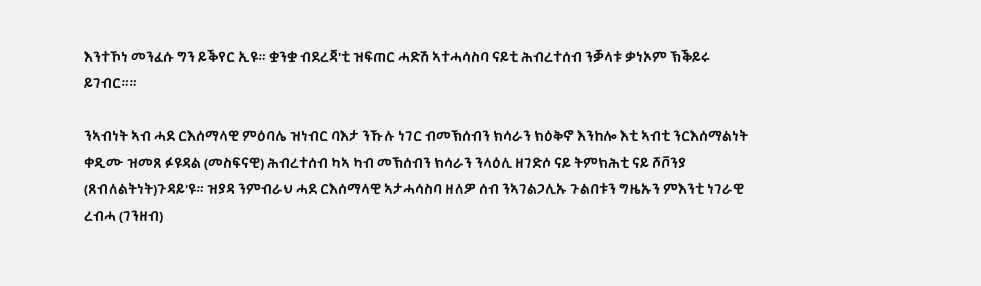እንተኾነ መንፈሱ ግን ይቕየር ኢዩ። ቋንቋ ብደረጃ'ቲ ዝፍጠር ሓድሽ ኣተሓሳስባ ናይቲ ሕብረተሰብ ንቓላቱ ቃነኦም ኽቕይሩ ይገብር።።

ንኣብነት ኣብ ሓደ ርእሰማላዊ ምዕባሌ ዝነብር ባእታ ንኹሉ ነገር ብመኽሰብን ክሳራን ክዕቅኖ እንከሎ እቲ ኣብቲ ንርእሰማልነት ቀዲሙ ዝመጸ ፉዩዳል (መስፍናዊ) ሕብረተሰብ ካኣ ካብ መኽሰብን ክሳራን ንላዕሊ ዘገድሶ ናይ ትምክሕቲ ናይ ሾቮንያ (ጸብለልትነት)ጉዳይ'ዩ። ዝያዳ ንምብራህ ሓደ ርእሰማላዊ ኣታሓሳስባ ዘለዎ ሰብ ንኣገልጋሊኡ ጉልበቱን ግዜኡን ምእንቲ ነገራዊ ረብሓ (ገንዘብ)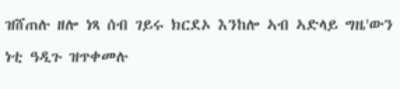ዝሸጠሉ ዘሎ ነጻ ሰብ ገይሩ ክርደኦ እንከሎ ኣብ ኣድላይ ግዜ'ውን ነቲ ዓዲጉ ዝጥቀመሉ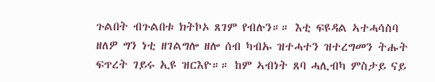ጉልበት ብጉልበቱ ክትኮኦ ጸገም የብሉን።። እቲ ፍዩዳል ኣተሓሳስባ ዘለዎ ግን ነቲ ዘገልግሎ ዘሎ ሰብ ካብኡ ዝተሓተን ዝተረግመን ትሑት ፍጥረት ገይሩ ኢዩ ዝርእዮ።። ከም ኣብነት ጸባ ሓሊብካ ምስታይ ናይ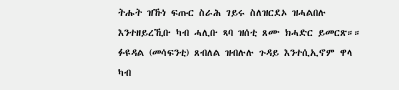ትሑት ዝኹነ ፍጡር ስራሕ ገይሩ ስለዝርደኦ ዝሓልበሉ እንተዘይረኺቡ ካብ ሓሊቡ ጻባ ዝሰቲ ጸሙ ክሓድር ይመርጽ።። ፉዩዳል (መሳፍንቲ) ጸብለል ዝብሉሉ ጉዳይ እንተሲኢኖም ዋላ ካብ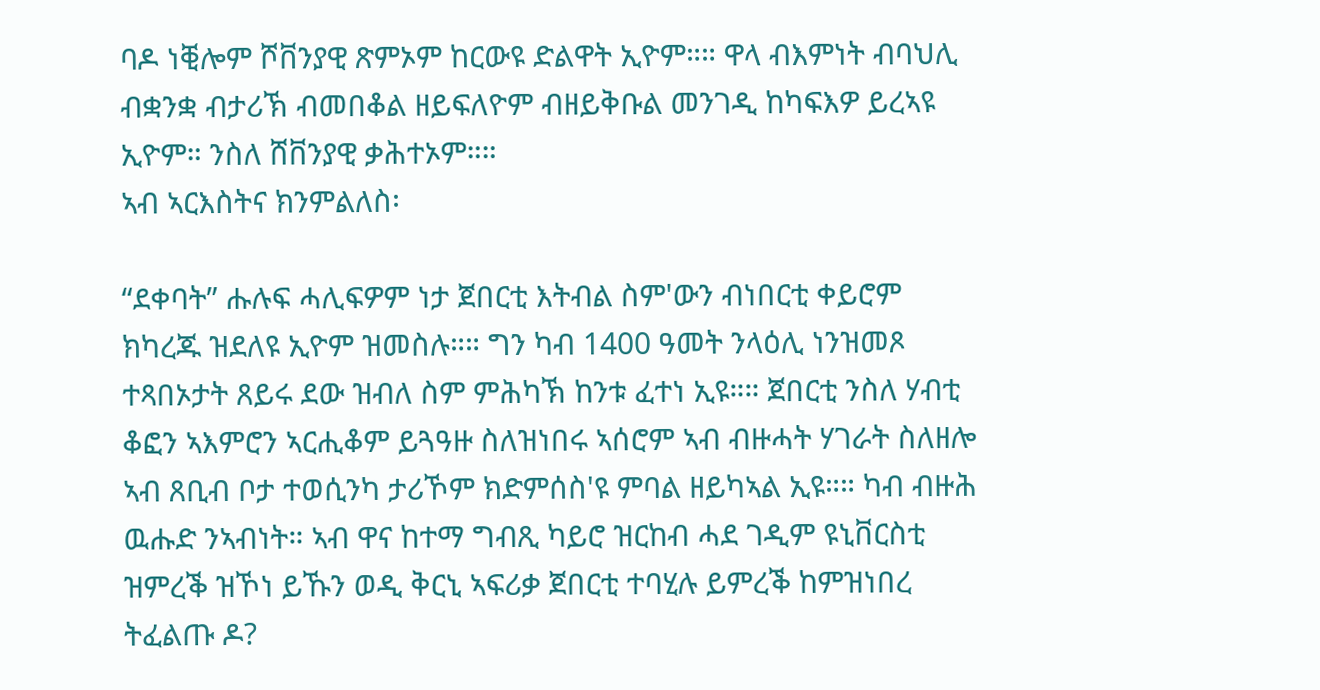ባዶ ነቒሎም ሾቨንያዊ ጽምኦም ከርውዩ ድልዋት ኢዮም።። ዋላ ብእምነት ብባህሊ ብቋንቋ ብታሪኽ ብመበቆል ዘይፍለዮም ብዘይቅቡል መንገዲ ከካፍእዎ ይረኣዩ ኢዮም። ንስለ ሸቨንያዊ ቃሕተኦም።።
ኣብ ኣርእስትና ክንምልለስ፡

“ደቀባት” ሑሉፍ ሓሊፍዎም ነታ ጀበርቲ እትብል ስም'ውን ብነበርቲ ቀይሮም ክካረጁ ዝደለዩ ኢዮም ዝመስሉ።። ግን ካብ 1400 ዓመት ንላዕሊ ነንዝመጾ ተጻበኦታት ጸይሩ ደው ዝብለ ስም ምሕካኽ ከንቱ ፈተነ ኢዩ።። ጀበርቲ ንስለ ሃብቲ ቆፎን ኣእምሮን ኣርሒቆም ይጓዓዙ ስለዝነበሩ ኣሰሮም ኣብ ብዙሓት ሃገራት ስለዘሎ ኣብ ጸቢብ ቦታ ተወሲንካ ታሪኾም ክድምሰስ'ዩ ምባል ዘይካኣል ኢዩ።። ካብ ብዙሕ ዉሑድ ንኣብነት። ኣብ ዋና ከተማ ግብጺ ካይሮ ዝርከብ ሓደ ገዲም ዩኒቨርስቲ ዝምረቕ ዝኾነ ይኹን ወዲ ቅርኒ ኣፍሪቃ ጀበርቲ ተባሂሉ ይምረቕ ከምዝነበረ ትፈልጡ ዶ?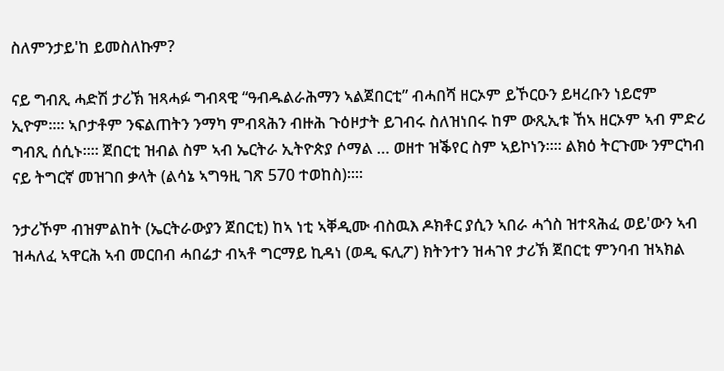ስለምንታይ'ከ ይመስለኩም?

ናይ ግብጺ ሓድሽ ታሪኽ ዝጻሓፉ ግብጻዊ “ዓብዱልራሕማን ኣልጀበርቲ” ብሓበሻ ዘርኦም ይኾርዑን ይዛረቡን ነይሮም ኢዮም።። ኣቦታቶም ንፍልጠትን ንማካ ምብጻሕን ብዙሕ ጉዕዞታት ይገብሩ ስለዝነበሩ ከም ውጺኢቱ ኸኣ ዘርኦም ኣብ ምድሪ ግብጺ ሰሲኑ።። ጀበርቲ ዝብል ስም ኣብ ኤርትራ ኢትዮጵያ ሶማል … ወዘተ ዝቕየር ስም ኣይኮነን።። ልክዕ ትርጉሙ ንምርካብ ናይ ትግርኛ መዝገበ ቃላት (ልሳኔ ኣግዓዚ ገጽ 570 ተወከስ)።።

ንታሪኾም ብዝምልከት (ኤርትራውያን ጀበርቲ) ከኣ ነቲ ኣቐዲሙ ብስዉእ ዶክቶር ያሲን ኣበራ ሓጎስ ዝተጻሕፈ ወይ'ውን ኣብ ዝሓለፈ ኣዋርሕ ኣብ መርበብ ሓበሬታ ብኣቶ ግርማይ ኪዳነ (ወዲ ፍሊፖ) ክትንተን ዝሓገየ ታሪኽ ጀበርቲ ምንባብ ዝኣክል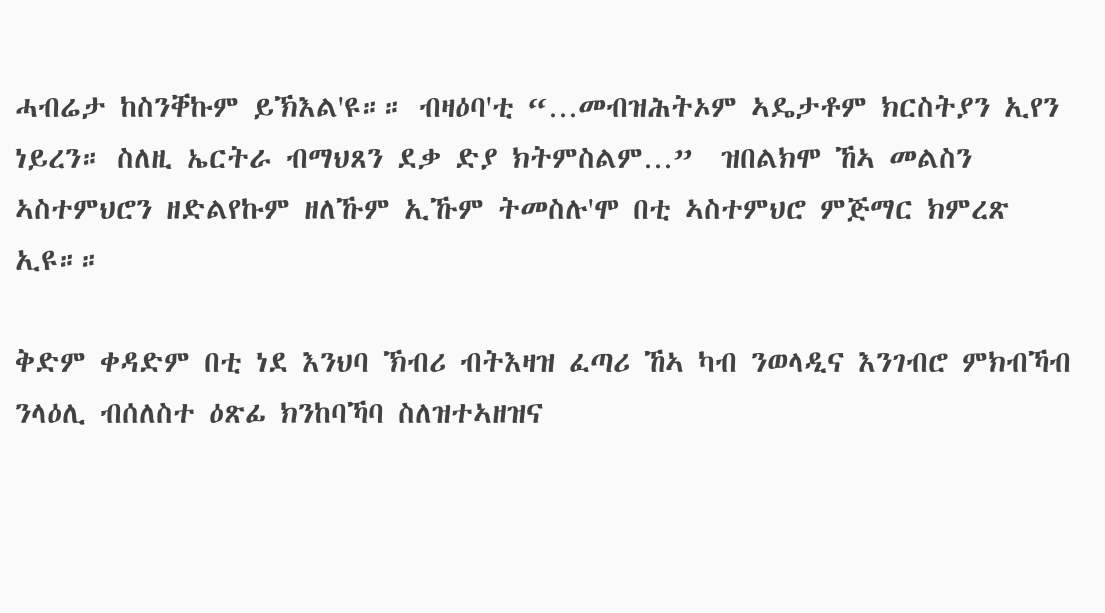ሓብሬታ ከስንቐኩም ይኽእል'ዩ።። ብዛዕባ'ቲ “…መብዝሕትኦም ኣዴታቶም ክርስትያን ኢየን ነይረን። ስለዚ ኤርትራ ብማህጸን ደቃ ድያ ክትምስልም…”  ዝበልክሞ ኸኣ መልስን ኣስተምህሮን ዘድልየኩም ዘለኹም ኢኹም ትመስሉ'ሞ በቲ ኣስተምህሮ ምጅማር ክምረጽ ኢዩ።።

ቅድም ቀዳድም በቲ ነደ እንህባ ኽብሪ ብትእዛዝ ፈጣሪ ኸኣ ካብ ንወላዲና እንገብሮ ምክብኻብ ንላዕሊ ብሰለስተ ዕጽፊ ክንከባኻባ ስለዝተኣዘዝና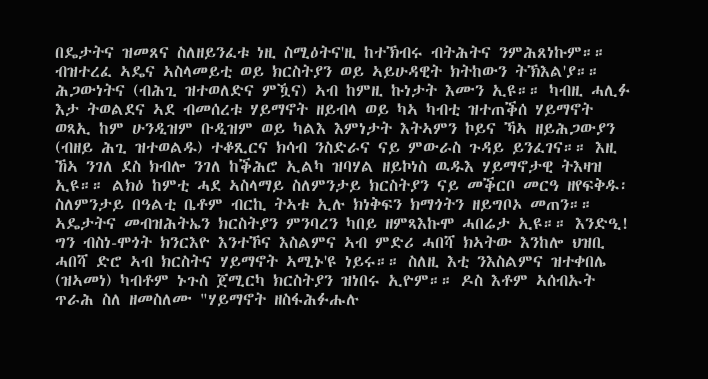በዴታትና ዝመጸና ስለዘይንፈቱ ነዚ ስሚዕትና'ዚ ከተኽብሩ ብትሕትና ንምሕጸነኩም።። ብዝተረፈ ኣዴና ኣስላመይቲ ወይ ክርስትያን ወይ ኣይሁዳዊት ክትከውን ትኽእል'ያ።። ሕጋውነትና (ብሕጊ ዝተወለድና ምዃና) ኣብ ከምዚ ኩነታት እሙን ኢዩ።። ካብዚ ሓሊፉ እታ ትወልደና ኣደ ብመሰረቱ ሃይማኖት ዘይብላ ወይ ካኣ ካብቲ ዝተጠቕሰ ሃይማኖት ወጻኢ ከም ሁንዲዝም ቡዲዝም ወይ ካልእ እምነታት እትኣምን ኮይና ኻኣ ዘይሕጋውያን (ብዘይ ሕጊ ዝተወልዱ) ተቆጺርና ክሳብ ንስድራና ናይ ምውራስ ጉዳይ ይንፈገና።። እዚ ኸኣ ንገለ ደስ ክብሎ ንገለ ከቕሕሮ ኢልካ ዝባሃል ዘይኮነስ ዉዱእ ሃይማኖታዊ ትእዛዝ ኢዩ።። ልክዕ ከምቲ ሓደ ኣስላማይ ስለምንታይ ክርስትያን ናይ መቕርቦ መርዓ ዘየፍቅዱ፡ ስለምንታይ በዓልቲ ቤቶም ብርኪ ትኣቱ ኢሉ ክነቅፍን ክማጎትን ዘይግቦኦ መጠን።። ኣዴታትና መብዝሕትኤን ክርስትያን ምንባረን ካበይ ዘምጻእኩሞ ሓበሬታ ኢዩ።። እንድዒ! ግን ብስነ-ሞጎት ክንርእዮ እንተኾና እስልምና ኣብ ምድሪ ሓበሻ ክኣትው እንከሎ ህዝቢ ሓበሻ ድሮ ኣብ ክርስትና ሃይማኖት ኣሚኑ'ዩ ነይሩ።። ስለዚ እቲ ንእስልምና ዝተቀበሌ (ዝኣመነ) ካብቶም ኑጉስ ጀሚርካ ክርስትያን ዝነበሩ ኢዮም።። ዶስ እቶም ኣሰብኡት ጥራሕ ስለ ዘመስለሙ "ሃይማኖት ዘስፋሕፉሑሉ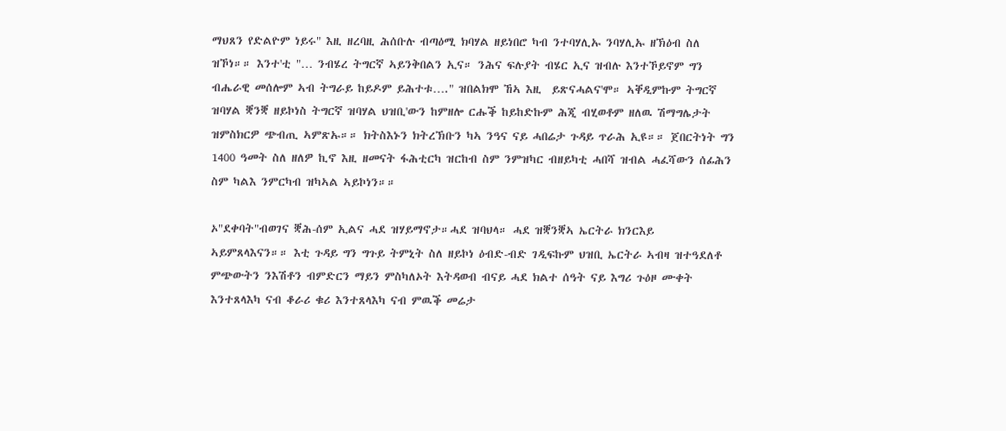ማህጸን የድልዮም ነይሩ" እዚ ዘረባዚ ሕሰቡሉ ብጣዕሚ ክባሃል ዘይነበሮ ካብ ንተባሃሊኡ ንባሃሊኡ ዘኽዕብ ስለ ዝኾነ።። እንተ'ቲ "… ንብሄረ ትግርኛ ኣይንቅበልን ኢና። ንሕና ፍሉያት ብሄር ኢና ዝብሉ እንተኾይኖም ግን ብሔራዊ መሰሎም ኣብ ትግራይ ከይዶም ይሕተቱ…." ዝበልክሞ ኸኣ እዚ  ይጽናሓልና'ሞ። ኣቐዲምኩም ትግርኛ ዝባሃል ቛንቛ ዘይኮነስ ትግርኛ ዝባሃል ህዝቢ'ውን ከምዘሎ ርሑቕ ከይከድኩም ሕጂ ብሂወቶም ዘለዉ ሽማግሌታት ዝምስክርዎ ጭብጢ ኣምጽኡ።። ክትስእኑን ክትረኽቡን ካኣ ንዓና ናይ ሓበሬታ ጉዳይ ጥራሕ ኢዩ።። ጀበርትነት ግን 1400 ዓመት ስለ ዘለዎ ኪኖ እዚ ዘመናት ፋሕቲርካ ዝርከብ ስም ንምዝካር ብዘይካቲ ሓበሻ ዝብል ሓፈሻውን ሰፊሕን ስም ካልእ ንምርካብ ዝካኣል ኣይኮነን።።

ኦ"ደቀባት"ብወገና ቛሕ-ሰም ኢልና ሓደ ዝሃይማኖታ።ሓደ ዝባህላ። ሓደ ዝቛንቛኣ ኤርትራ ክንርእይ ኣይምጸላእናን።። እቲ ጉዳይ ግን ግጉይ ትምኒት ስለ ዘይኮነ ዕብድ-ብድ ገዲፍኩም ህዝቢ ኤርትራ ኣብዛ ዝተዓደለቶ ምጭውትን ንእሽቶን ብምድርን ማይን ምስካለኦት እትዳወብ ብናይ ሓደ ክልተ ሰዓት ናይ እግሪ ጉዕዞ ሙቀት እንተጸላእካ ናብ ቆራሪ ቁሪ እንተጸላእካ ናብ ምዉቕ መሬታ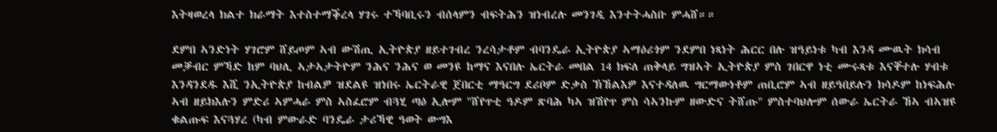እትዛወረላ ክልተ ክራማት እተስተማቕረላ ሃገሩ ተኻባቢሩን ብሰላምን ብፍትሕን ዝነብረሉ መንገዲ እንተትሓስቡ ምሓሸ።።

ደምበ ኣንድነት ሃገሮም ሸይጦም ኣብ ውሽጢ ኢትዮጵያ ዘይተገብረ ንረሳታቶም ብባንዴራ ኢትዮጵያ ኣማዕሪጎም ንደምበ ነጻነት ሕርር በሉ ዝዓይነቱ ካብ እንዳ ሙዉት ክሳብ መቓብር ምኻድ ከም ባህሊ ኣታኣታትዮም ንሕና ንሕና ወ መንዩ ከማና እናበሉ ኤርትራ መበል 14 ክፍለ ጠቅላይ ግዝኣት ኢትዮጵያ ምስ ገበርዋ ነቲ ሙሩጻቱ እናቐተሉ ሃብቱ እንዳንደዱ እሺ ንኢትዮጵያ ከብልዎ ዝደልዩ ዝነበሩ ኤርትራዊ ጀበርቲ ማዓርግ ደሪቦም ድቃስ ኽኸልእዎ እናተዳለዉ ግርማውነቶም ጠቢሮም ኣብ ዘይዓበይሉን ክሳዶም ከነፍሕሉ ኣብ ዘይክእሉን ምድሪ ኣምሓራ ምስ ኣስፈሮም ብጓሂ ጣዕ ኢሎም "ሸየጥቲ ዓዶም ጽባሕ ካኣ ዝሽየጥ ምስ ሳኣንኩም ዘውድና ትሸጡ" ምስተባህሎም ሰውራ ኤርትራ ኸኣ ብኣዝዩ ቁልጡፍ እናጓሃረ (ካብ ምውራድ ባንዴራ ታሪኻዊ ዓወት ውግእ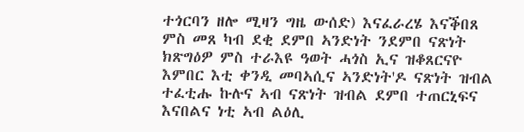ተጎርባን ዘሎ ሚዛን ግዜ ውሰድ) እናፈራረሄ እናቕበጸ ምስ መጸ ካብ ደቂ ደምበ ኣንድነት ንደምበ ናጽነት ክጽግዕዎ ምስ ተራእዩ ዓወት ሓጎስ ኢና ዝቆጸርናዮ እምበር እቲ ቀንዲ መባኣሲና ኣንድነት'ዶ ናጽነት ዝብል ተፈቲሑ ኩሉና ኣብ ናጽነት ዝብል ደምበ ተጠርኒፍና እናበልና ነቲ ኣብ ልዕሊ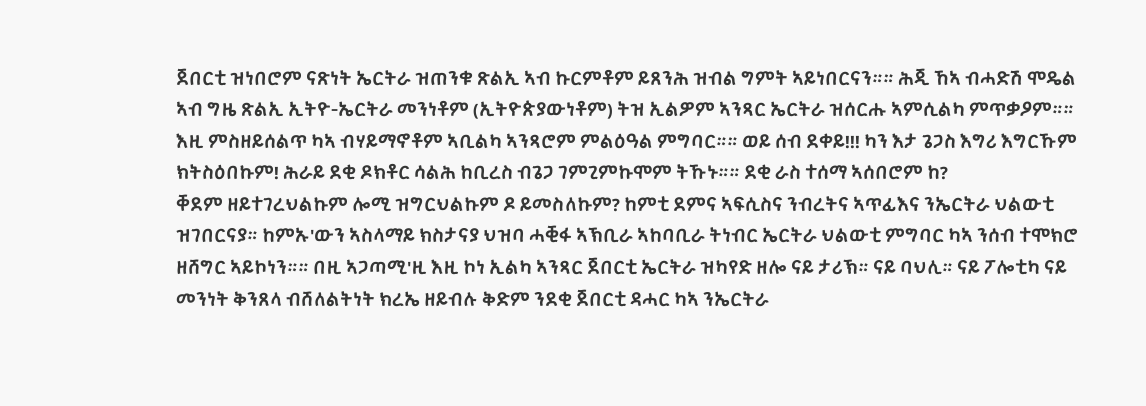ጀበርቲ ዝነበሮም ናጽነት ኤርትራ ዝጠንቁ ጽልኢ ኣብ ኩርምቶም ይጸንሕ ዝብል ግምት ኣይነበርናን።። ሕጂ ኸኣ ብሓድሽ ሞዴል ኣብ ግዜ ጽልኢ ኢትዮ-ኤርትራ መንነቶም (ኢትዮጵያውነቶም) ትዝ ኢልዎም ኣንጻር ኤርትራ ዝሰርሑ ኣምሲልካ ምጥቃዖም።። እዚ ምስዘይሰልጥ ካኣ ብሃይማኖቶም ኣቢልካ ኣንጻሮም ምልዕዓል ምግባር።። ወይ ሰብ ደቀይ!!! ካን እታ ጌጋስ እግሪ እግርኹም ክትስዕበኩም! ሕራይ ደቂ ዶክቶር ሳልሕ ከቢረስ ብጌጋ ገምጊምኩሞም ትኹኑ።። ደቂ ራስ ተሰማ ኣሰበሮም ከ?
ቐደም ዘይተገረህልኩም ሎሚ ዝግርህልኩም ዶ ይመስለኩም? ከምቲ ደምና ኣፍሲስና ንብረትና ኣጥፊእና ንኤርትራ ህልውቲ ዝገበርናያ። ከምኡ'ውን ኣስላማይ ክስታናያ ህዝባ ሓቒፋ ኣኽቢራ ኣከባቢራ ትነብር ኤርትራ ህልውቲ ምግባር ካኣ ንሰብ ተሞክሮ ዘሸግር ኣይኮነን።። በዚ ኣጋጣሚ'ዚ እዚ ኮነ ኢልካ ኣንጻር ጀበርቲ ኤርትራ ዝካየድ ዘሎ ናይ ታሪኽ። ናይ ባህሊ። ናይ ፖሎቲካ ናይ መንነት ቅንጸላ ብሸለልትነት ክረኤ ዘይብሉ ቅድም ንደቂ ጀበርቲ ዳሓር ካኣ ንኤርትራ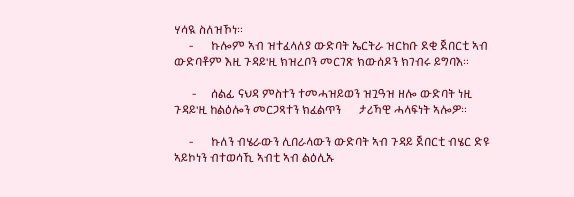ሃሳዪ ስለዝኾነ።
     -      ኩሎም ኣብ ዝተፈላለያ ውድባት ኤርትራ ዝርከቡ ደቂ ጀበርቲ ኣብ ውድባቶም እዚ ጉዳይ'ዚ ክዝረቦን መርገጽ ክውሰዶን ክገብሩ ይግባእ።

      -     ሰልፊ ናህዳ ምስተን ተመሓዝይወን ዝጓዓዝ ዘሎ ውድባት ነዚ ጉዳይ'ዚ ከልዕሎን መርጋጻተን ክፈልጥን      ታሪኻዊ ሓላፍነት ኣሎዎ።

     -      ኩለን ብሄራውን ሊበራላውን ውድባት ኣብ ጉዳይ ጀበርቲ ብሄር ድዩ ኣይኮነን ብተወሳኺ ኣብቲ ኣብ ልዕሊኡ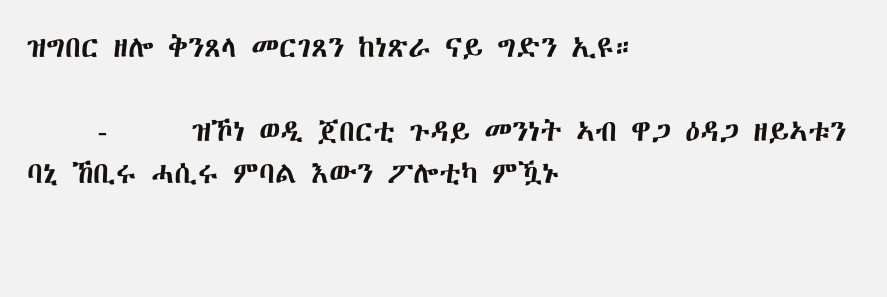ዝግበር ዘሎ ቅንጸላ መርገጸን ከነጽራ ናይ ግድን ኢዩ።

     -      ዝኾነ ወዲ ጀበርቲ ጉዳይ መንነት ኣብ ዋጋ ዕዳጋ ዘይኣቱን ባኒ ኸቢሩ ሓሲሩ ምባል እውን ፖሎቲካ ምዃኑ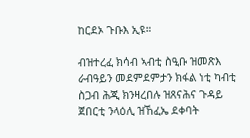ከርደኦ ጉቡእ ኢዩ።

ብዝተረፈ ክሳብ ኣብቲ ስዒቡ ዝመጽእ ራብዓይን መደምደምታን ክፋል ነቲ ካብቲ ስጋብ ሕጂ ክንዛረበሉ ዝጸናሕና ጉዳይ ጀበርቲ ንላዕሊ ዝኸፈኤ ደቀባት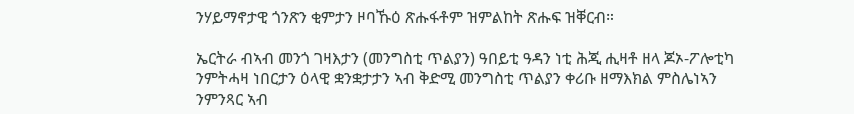ንሃይማኖታዊ ጎንጽን ቂምታን ዞባኹዕ ጽሑፋቶም ዝምልከት ጽሑፍ ዝቐርብ።

ኤርትራ ብኣብ መንጎ ገዛእታን (መንግስቲ ጥልያን) ዓበይቲ ዓዳን ነቲ ሕጂ ሒዛቶ ዘላ ጆኦ-ፖሎቲካ ንምትሓዛ ነበርታን ዕላዊ ቋንቋታታን ኣብ ቅድሚ መንግስቲ ጥልያን ቀሪቡ ዘማእክል ምስሌነኣን ንምንጻር ኣብ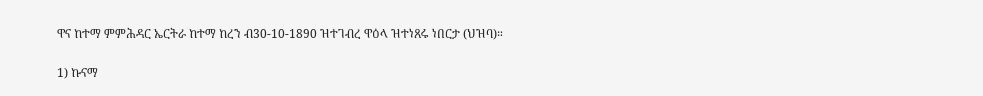ዋና ከተማ ምምሕዳር ኤርትራ ከተማ ከረን ብ30-10-1890 ዝተገብረ ዋዕላ ዝተነጸሩ ነበርታ (ህዝባ)።

1) ኩናማ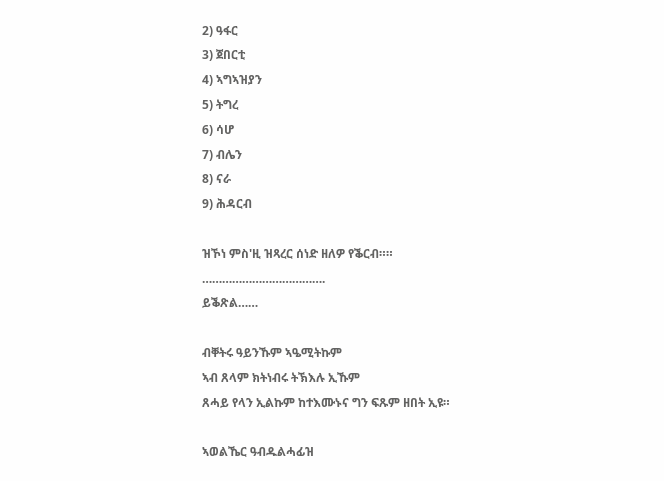2) ዓፋር
3) ጀበርቲ
4) ኣግኣዝያን
5) ትግረ
6) ሳሆ
7) ብሌን
8) ናራ
9) ሕዳርብ

ዝኾነ ምስ'ዚ ዝጻረር ሰነድ ዘለዎ የቕርብ።። ……………………………….
ይቕጽል……

ብቐትሩ ዓይንኹም ኣዔሚትኩም
ኣብ ጸላም ክትነብሩ ትኽእሉ ኢኹም
ጸሓይ የላን ኢልኩም ከተእሙኑና ግን ፍጹም ዘበት ኢዩ።

ኣወልኼር ዓብዱልሓፊዝ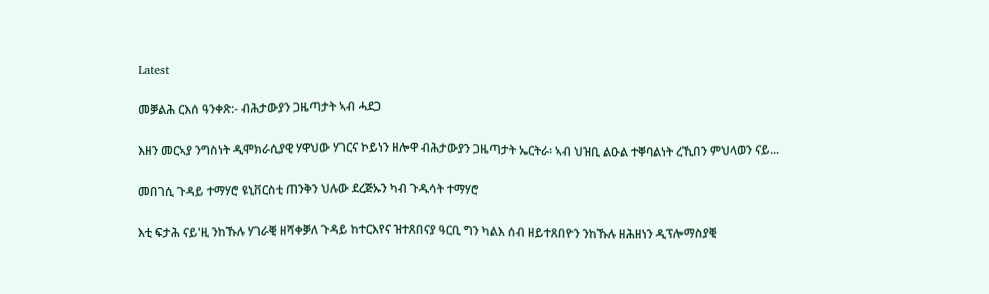Latest

መቓልሕ ርእሰ ዓንቀጽ:- ብሕታውያን ጋዜጣታት ኣብ ሓደጋ

እዘን መርኣያ ንግስነት ዲሞክራሲያዊ ሃዋህው ሃገርና ኮይነን ዘሎዋ ብሕታውያን ጋዜጣታት ኤርትራ፡ ኣብ ህዝቢ ልዑል ተቐባልነት ረኺበን ምህላወን ናይ...

መበገሲ ጉዳይ ተማሃሮ ዩኒቨርስቲ ጠንቅን ህሉው ደረጅኡን ካብ ጉዱሳት ተማሃሮ

እቲ ፍታሕ ናይ'ዚ ንከኹሉ ሃገራቒ ዘሻቀቓለ ጉዳይ ከተርእየና ዝተጸበናያ ዓርቢ ግን ካልእ ሰብ ዘይተጸበዮን ንከኹሉ ዘሕዘነን ዲፕሎማስያቒ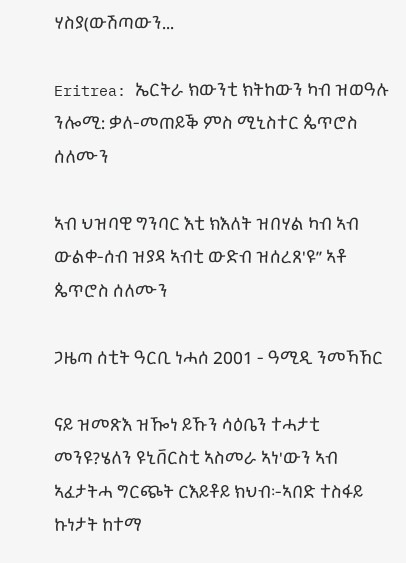ሃስያ(ውሽጣውን...

Eritrea: ኤርትራ ክውንቲ ክትከውን ካብ ዝወዓሉ ንሎሚ: ቃለ-መጠይቕ ምስ ሚኒስተር ጴጥሮስ ሰለሙን

ኣብ ህዝባዊ ግንባር እቲ ክእለት ዝበሃል ካብ ኣብ ውልቀ-ሰብ ዝያዳ ኣብቲ ውድብ ዝሰረጸ'ዩ” ኣቶ ጴጥሮስ ሰለሙን

ጋዜጣ ሰቲት ዓርቢ ነሓሰ 2001 - ዓሚዲ ንመኻኸር

ናይ ዝመጽእ ዝዀነ ይኹን ሳዕቤን ተሓታቲ መንዩ?ሄለን ዩኒቨርስቲ ኣስመራ ኣነ'ውን ኣብ ኣፈታትሓ ግርጭት ርእይቶይ ክህብ፡-ኣበድ ተስፋይ ኩነታት ከተማ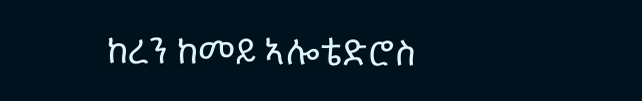ከረን ከመይ ኣሎቴድሮስ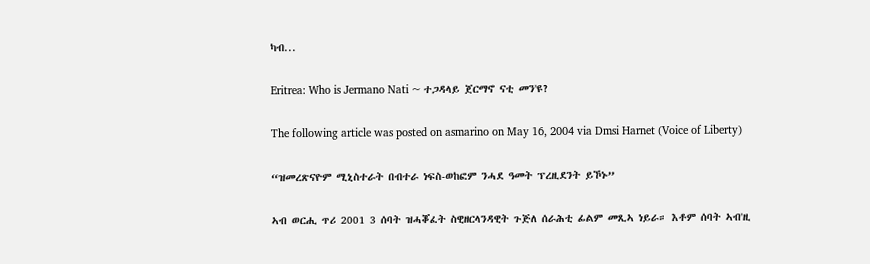ካብ...

Eritrea: Who is Jermano Nati ~ ተጋዳላይ ጀርማኖ ናቲ መን'ዩ?

The following article was posted on asmarino on May 16, 2004 via Dmsi Harnet (Voice of Liberty)

“ዝመረጽናዮም ሚኒስተራት በብተራ ነፍስ-ወከፎም ንሓደ ዓመት ፕረዚደንት ይኾኑ”

ኣብ ወርሒ ጥሪ 2001 3 ሰባት ዝሓቖፈት ስዊዘርላንዳዊት ጉጅለ ሰራሕቲ ፊልም መጺኣ ነይራ። እቶም ሰባት ኣብ'ዚ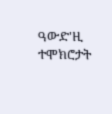ዓውድ'ዚ ተሞክሮታት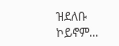ዝደለቡ ኮይኖም...